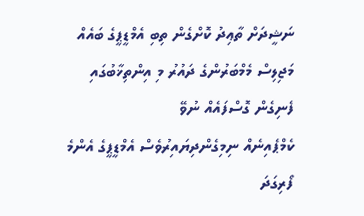ނަޝީދަށް ތާޢިދު ކޮށްގެން ތިބި އެމްޑީޕީގެ ބައެއް މަޖިލިސް މެމްބަރުންގެ ދައުރު މި އިންތިޚާބުގައި ފެނިގެން ގޮސްފައެއް ނުވޭ
ކެމްޕެއިނެއް ނިމިގެންދިޔައިރުވެސް އެމްޑީޕީގެ އެންމެ ފޯރިގަދަ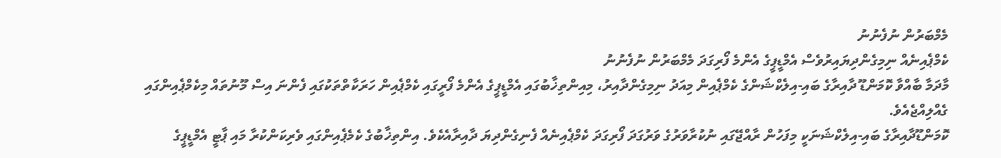މެމްބަރުން ނުފެނުނު
ކެމްޕެއިނެއް ނިމިގެންދިޔައިރުވެސް އެމްޑީޕީގެ އެންމެ ފޯރިގަދަ މެމްބަރުން ނުފެނުނު
މާދަމާ ބާއްވާ ކޮމަންޑޫ ދާއިރާގެ ބައި-އިލެކްޝަންގެ ކެމްޕެއިން މިއަދު ނިމިގެންދާއިރު، މިއިންތިޚާބުގައި އެމްޑީޕީގެ އެންމެ ފޯރީގައި ކެމްޕެއިން ހަރަކާތްތަކުގައި ފެންނަ އިސް މޫނުތައް މިކެމްޕެއިންގައި ގެއްލިއްޖެއެވެ.
ކޮމަންޑޫދާއިރާގެ ބައި-އިލެކްޝަނަކީ މިފަހުން ރާއްޖޭގައި ނުކުރާވަރުގެ ވަރުގަދަ ފޯރިގަދަ ކެމްޕެއިނެއް ފެނިގެންދިޔަ ދާއިރާއެކެވެ. އިންތިޚާބުގެ ކެމެޕެއިންގައި ވެރިކަންކުރާ މައި ޕާޓީ އެމްޑީޕީގެ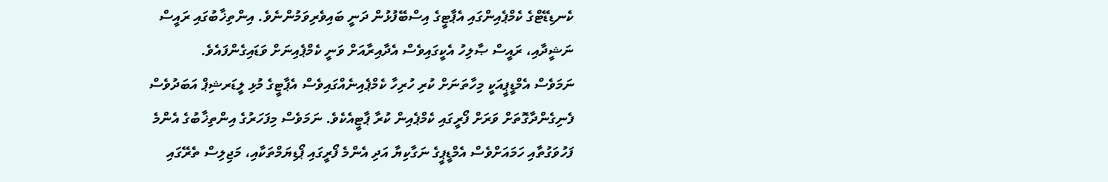ކެނޑިޑޭޓްގެ ކެމްޕެއިންގައި އެޕާޓީގެ އިސްބޭފުޅުން ދަނީ ބައިވެރިވަމުންނެވެ. އިންތިޚާބުގައި ރައީސް ނަޝީދާއި، ރައީސް ޞާލިހު އެކީގައިވެސް އެދާއިރާއަށް ވަނީ ކެމްޕެއިނަށް ވަޑައިގެންފައެވެ.
ނަމަވެސް އެމްޑީޕީއަކީ މިހާތަނަށް ކުރި ހުރިހާ ކެމްޕެއިނެއްގައިވެސް އެޕާޓީގެ މުޅި ލީޑަރޝިޕް އަބަދުވެސް ފެނިގެންދާގޮތަށް ވަރަށް ފޯރީގައި ކެމްޕެއިން ކުރާ ޕާޓީއެކެވެ. ނަމަވެސް މިފަހަރުގެ އިންތިޚާބުގެ އެންމެ ފަހުވަގުތާއި ހަމައަށްވެސް އެމްޑީޕީގެ ނަގާކިޔާ އަދި އެންމެ ފޯރީގައި ޕޯޑިޔަމްތަކާއި، މަޖިލިސް ތެރޭގައި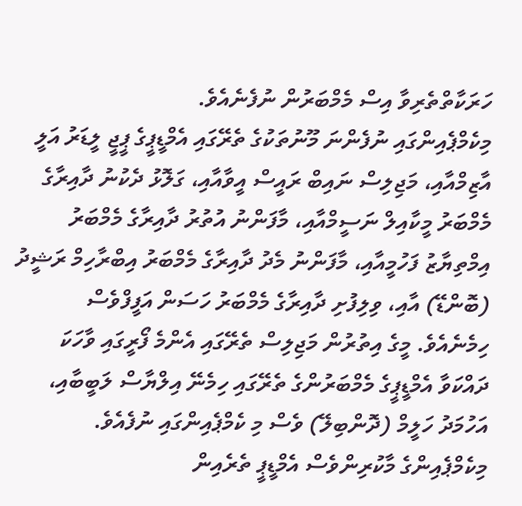ހަރަކާތްތެރިވާ އިސް މެމްބަރުން ނުފެނެއެވެ.
މިކެމްޕެއިންގައި ނުފެންނަ މޫނުތަކުގެ ތެރޭގައި އެމްޑީޕީގެ ޕީޖީ ލީޑަރު އަލީ އާޒިމްއާއި، މަޖިލިސް ނައިބް ރައީސް އީވާއާއި، ގަލޮޅު ދެކުނު ދާއިރާގެ މެމްބަރު މީކާއިލް ނަސީމްއާއި، މާފަންނު އުތުރު ދާއިރާގެ މެމްބަރު އިމްތިޔާޒު ފަހުމީއާއި، މާފަންނު މެދު ދާއިރާގެ މެމްބަރު އިބްރާހިމް ރަޝީދު (ބޮންޑޭ) އާއި، ވިލިފުށި ދާއިރާގެ މެމްބަރު ހަސަން އަފީފްވެސް ހިމެނެއެވެ. މީގެ އިތުރުން މަޖިލިސް ތެރޭގައި އެންމެ ފޯރީގައި ވާހަކަ ދައްކަވާ އެމްޑީޕީގެ މެމްބަރުންގެ ތެރޭގައި ހިމެނޭ އިލްޔާސް ލަބީބާއި، އަހުމަދު ހަލީމް (ދޮންބިލޭ) ވެސް މި ކެމްޕެއިންގައި ނުފެއެވެ.
މިކެމްޕެއިންގެ މާކުރިންވެސް އެމްޑީޕީ ތެރެއިން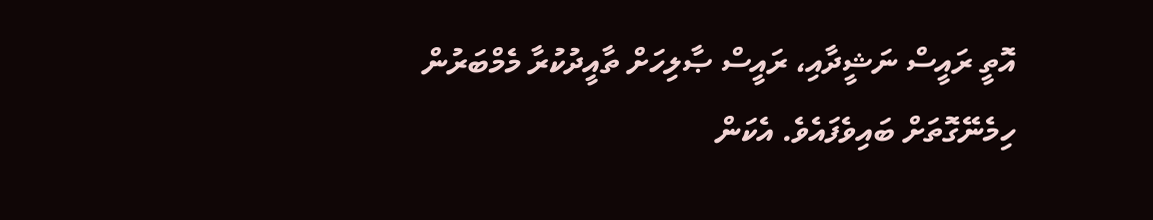އޮތީ ރައީސް ނަޝީދާއި، ރައީސް ޞާލިހަށް ތާއީދުކުރާ މެމްބަރުން ހިމެނޭގޮތަށް ބައިވެފައެވެ. އެކަން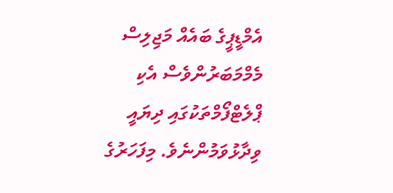އެމްޑީޕީގެ ބައެއް މަޖިލިސް މެމްމަބަރުންވެސް އެކި ޕްލެޓްފޯމްތަކުގައި ދިޔައީ ވިދާޅުވަމުންނެވެ. މިފަހަރުގެ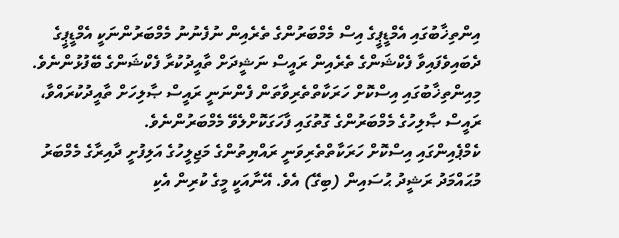އިންތިޚާބުގައި އެމްޑީޕީގެ އިސް މެމްބަރުންގެ ތެރެއިން ނުފެނުނު މެމްބަރުންނަކީ އެމްޑީޕީގެ ދެބައިވެފައިވާ ފެކްޝަންގެ ތެރެއިން ރައީސް ނަޝީދަށް ތާއީދުކުރާ ފެކްޝަންގެ ބޭފުޅުންނެވެ.
މިއިންތިޚާބުގައި އިސްކޮށް ހަރަކާތްތެރިވާތަން ފެންނަނީ ރައީސް ޞާލިހަށް ތާއީދުކުރައްވާ، ރައީސް ޞާލިހުގެ މެމްބަރުންގެ ގޮތުގައި ފާހަގަކޮށްލެވޭ މެމްބަރުންނެވެ.
ކެމްޕެއިންގައި އިސްކޮށް ހަރަކާތްތެރިވަނީ ރައްޔިތުންގެ މަޖިލީހުގެ އަލިފުށީ ދާއިރާގެ މެމްބަރު މުޙައްމަދު ރަޝީދު ޙުސައިން (ބިގޭ) އެވެ. އޭނާއަކީ މީގެ ކުރިން އެކި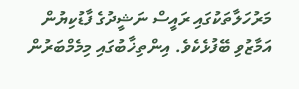މަރުހަލާތަކުގައި ރައީސް ނަޝީދުގެ ފާޑުކިޔުން އަމާޒުވި ބޭފުޅެކެވެ. އިންތިޚާބުގައި މިމެމްބަރުން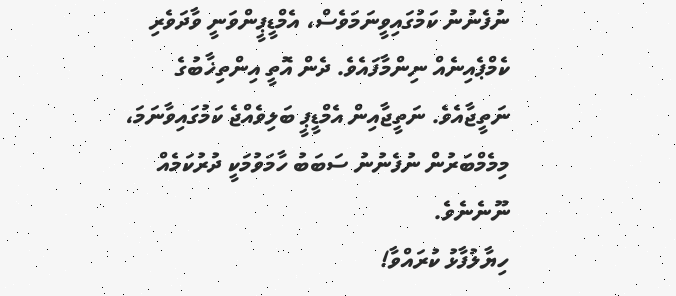ނުފެނުނު ކަމުގައިވީނަމަވެސް، އެމްޑީޕީންވަނީ ވާދަވެރި ކެމްޕެއިނެއް ނިންމާފައެވެ. ދެން އޮތީ އިންތިޚާބުގެ ނަތީޖާއެވެ. ނަތީޖާއިން އެމްޑީޕީ ބަލިވެއްޖެ ކަމުގައިވާނަމަ، މިމެމްބަރުން ނުފެނުނު ސަބަބު ހާމަވުމަކީ ދުރުކަމެއް ނޫނެނެވެ.
ހިޔާލުފާޅު ކުރައްވާ!